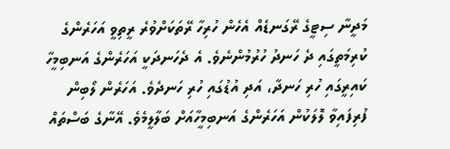މަދީނާ ސިޓީގެ ރޭގަނޑެއް އެހެން ހުރިހާ ރޭތަކަށްވުރެ ރީތިވީ އަހަރެންގެ ކުރިމަތީގައި ދެ ހަނދު ހުރުމުންނެވެ. އެ ދެހަނދަކީ އަހަރެންގެ އަނބިމީހާ ކައިރީގައި ހުރި ހަނދާ، އަދި އުޑުގައި ހުރި ހަނދެވެ. އަހަރެން ލޯބިން ފުރިފައިވާ ލޮލަކުން އަހަރެންގެ އަނބިމީހާއަށް ބަލާލީމެވެ. އޭނާގެ ބަސްތައް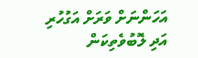އަހަންނަށް ވަރަށް އަގުހުރި އަދި ލޮބުވެތިކަން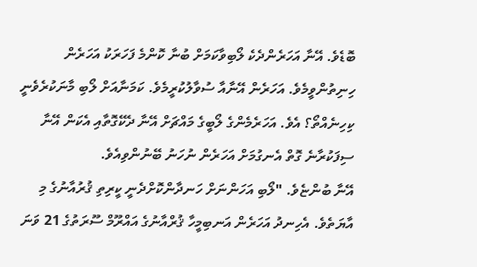ބޮޑެވެ. އޭނާ އަހަރެންދެކެ ލޯބިވާކަމަށް ބުނާ ކޮންމެ ފަހަރަކު އަހަރެން ހިނިތުންވީމެވެ. އަހަރެން އޭނާއާ ސުވާލުކުރީމެވެ. ކަމަނާއަށް ލޯބި މާނަކުރެވެނީ ކިހިނެއްތޯ؟ އެވެ. އަހަރެމެންގެ ލޯބީގެ މައްޗަށް އޭނާ ދެކޭގޮތާއި އެކަން އޭނާ ސިފަކުރާނެ ގޮތް އެނގުމަށް އަހަރެން ނުހަނު ބޭނުންވިއެވެ.
އޭނާ ބުންޏެވެ. "ލޯބި އަހަންނަށް ހަނދާންކޮށްދެނީ ކީރިތި ޤުރުއާނުގެ މި އާޔަތެވެ. އެހިނދު އަހަރެން އަނބިމީހާ ޤުރްއާނުގެ އައްރޫމް ސޫރަތުގެ 21 ވަނަ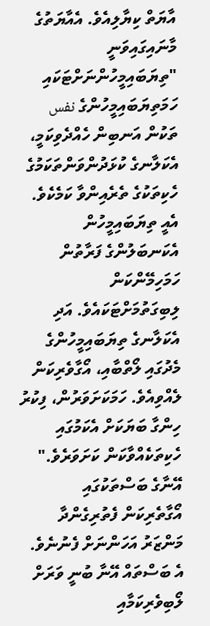އާޔަތް ކިޔާލިއެވެ. އެއާޔަތުގެ މާނައިގައިވަނީ "ތިޔަބައިމީހުންނަށްޓަކައި ހަމަތިޔަބައިމީހުންގެ نفس ތަކުން އަނބިން ހެއްދެވިކަމީ، އެކަލާނގެ ކުޅަދުންވަންތަކަމުގެ ހެކިތަކުގެ ތެރެއިންވާ ކަމެކެވެ. އެއީ ތިޔަބައިމީހުން އެކަނބަލުންގެ ފަރާތުން ހަމަހިމޭންކަން ލިބިގަތުމަށްޓަކައެވެ. އަދި އެކަލާނގެ ތިޔަބައިމީހުންގެ މެދުގައި ލޯތްބާއި، އޯގާވެރިކަން ލެއްވިއެވެ. ހަމަކަށަވަރުން، ފިކުރު ހިންގާ ބަޔަކަށް އެކަމުގައި ހެކިތަކެއްވާކަން ކަށަވަރެވެ." އޭނާގެ ބަސްތަކުގައި އޯގާތެރިކަން ފެތުރިގެންދާ މަންޒަރު އަހަންނަށް ފެނުނެވެ. އެ ބަސްތައް އޭނާ ބުނީ ވަރަށް ލޯބިވެރިކަމާއި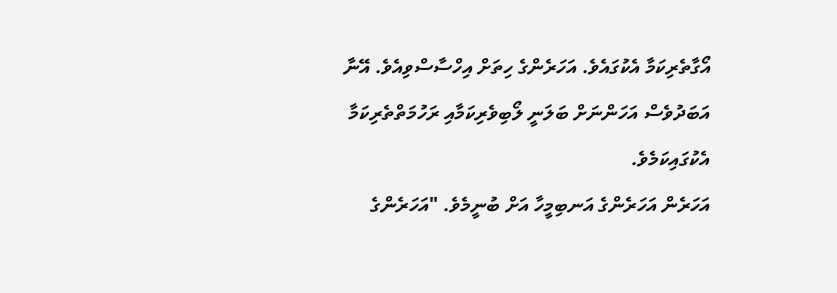އޯގާތެރިކަމާ އެކުގައެވެ. އަހަރެންގެ ހިތަށް އިހްސާސްވިއެވެ. އޭނާ އަބަދުވެސް އަހަންނަށް ބަލަނީ ލޯބިވެރިކަމާއި ރަހުމަތްތެރިކަމާ އެކުގައިކަމެވެ.
އަހަރެން އަހަރެންގެ އަނބިމީހާ އަށް ބުނީމެވެ. "އަހަރެންގެ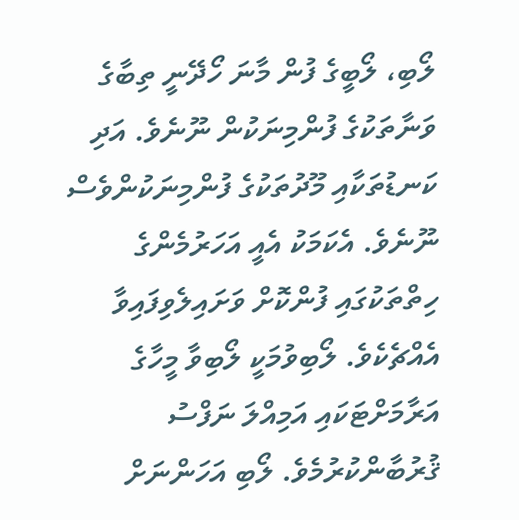ލޯބި، ލޯބީގެ ފުން މާނަ ހޯދޭނީ ތިބާގެ ވަނާތަކުގެ ފުންމިނަކުން ނޫނެވެ. އަދި ކަނޑުތަކާއި މޫދުތަކުގެ ފުންމިނަކުންވެސް ނޫނެވެ. އެކަމަކު އެއީ އަހަރުމެންގެ ހިތްތަކުގައި ފުންކޮށް ވަށައިލެވިފައިވާ އެއްޗެކެވެ. ލޯބިވުމަކީ ލޯބިވާ މީހާގެ އަރާމަށްޓަކައި އަމިއްލަ ނަފްސު ޤުރުބާންކުރުމެވެ. ލޯބި އަހަންނަށް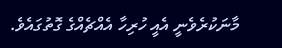މާނަކުރެވެނީ އެއީ ހުރިހާ އެއްޗެއްގެ ގޮތުގައެވެ.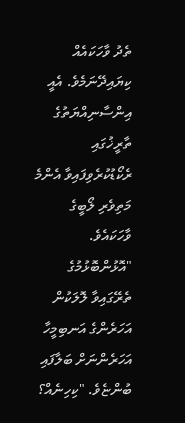ތެދު ވާހަކައެއް ކިޔައިދޭނަމެވެ. އެއީ އިންސާނިއްޔަތުގެ ތާރީޚުގައި ރެކޯޑުކުރެވިފައިވާ އެންމެ މަތިވެރި ލޯބީގެ ވާހަކައެވެ.
"އޮޅުންބޮޅުމުގެ ތެރޭގައިވާ ލޮލަކުން އަހަރެންގެ އަނބިމީހާ އަހަރެންނަށް ބަލާފައި ބުންޏެވެ. "ކިހިނެއް؟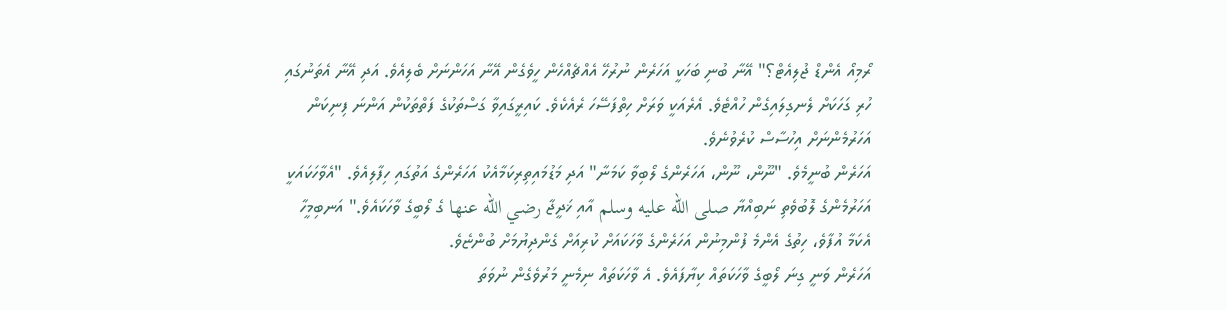ރޯމިއޯ އެންޑް ޖުލިއެޓް؟" އޭނާ ބުނި ބަހަކީ އަހަރެން ނުރުހޭ އެއްޗެއްހެން ހީވެގެން އޭނާ އަހަންނަށް ބެލިއެވެ. އަދި އޭނާ އެތަނުގައި ހުރި ގަހަކަށް ލެނގިލައިގެން ހުއްޓެވެ. އެރެއަކީ ވަރަށް ހިތްފަސޭހަ ރެއެކެވެ. ކައިރީގައިވާ ގަސްތަކުގެ ފަތްތަކުން އަންނަ ފިނިކަން އަހަރުމެންނަށް އިހުސާސް ކުރެވުނެވެ.
އަހަރެން ބުނީމެވެ. "ނޫން، ނޫން، އަހަރެންގެ ލޯބިވާ ކަމަނާ" އަދި މަޑުމައިތިރިކަމާއެކު އަހަރެންގެ އަތުގައި ހިފާލިއެވެ. "އެވާހަކައަކީ އަހަރުމެންގެ ލޮބުވެތި ނަބިއްޔާ صلى الله عليه وسلم އާއި ޚަދީޖާ رضي الله عنها ގެ ލޯބީގެ ވާހަކައެވެ." އަނބިމީހާ އެކަމާ އުފާވެ، ހިތުގެ އެންމެ ފުންމިނުން އަހަރެންގެ ވާހަކައަށް ކުރިއަށް ގެންދިޔުމަށް ބުންޏެވެ.
އަހަރެން ވަނީ ގިނަ ލޯބީގެ ވާހަކަތައް ކިޔާފައެވެ. އެ ވާހަކަތައް ނިމެނީ މަރުވެގެން ނުވަތަ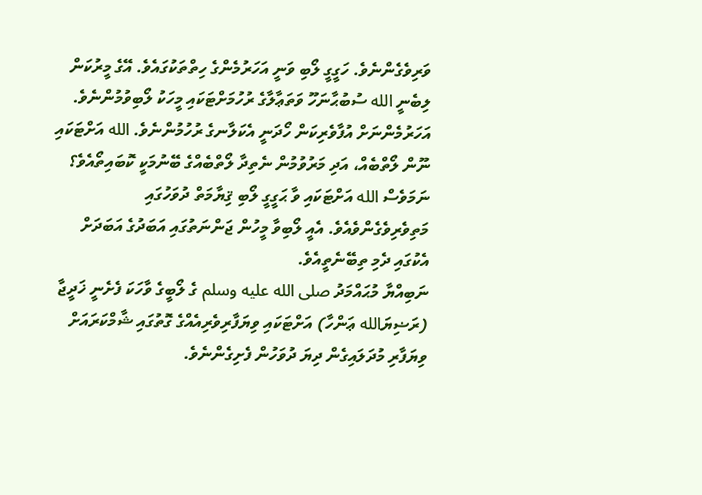ވަރިވެގެންނެވެ. ހަގީގީ ލޯބި ވަނީ އަހަރުމެންގެ ހިތްތަކުގައެވެ. އޭގެ މީރުކަން ލިބެނީ الله ސުބުޙާނަހޫ ވަތަޢާލާގެ ރުހުމަށްޓަކައި މީހަކު ލޯބިވުމުންނެވެ. އަހަރުމެންނަށް އުފާވެރިކަން ހޯދަނީ އެކަލާނގެ ރުހުމުންނެވެ. الله އަށްޓަކައި ނޫން ލޯތްބެއް، އަދި މަރުވުމުން ނެތިދާ ލޯތްބެއްގެ ބޭނުމަކީ ކޮބައިތޯއެވެ؟ ނަމަވެސް الله އަށްޓަކައި ވާ ޙަގީގީ ލޯބި ޤިޔާމަތް ދުވަހުގައި މަތިވެރިވެގެންވެއެވެ. އެއީ ލޯބިވާ މީހުން ޖަންނަތުގައި އަބަދުގެ އަބަދަށް އެކުގައި ދެމި ތިބޭނެތީއެވެ.
ނަބިއްޔާ މުޙައްމަދު صلى الله عليه وسلم ގެ ލޯބީގެ ވާހަކަ ފެށެނީ ޚަދީޖާ (ރަޟިޔަالله ޢަންހާ) އަށްޓަކައި ވިޔަފާރިވެރިއެއްގެ ގޮތުގައި ޝާމްކަރައަށް ވިޔަފާރި މުދަލައިގެން ދިޔަ ދުވަހުން ފެށިގެންނެވެ.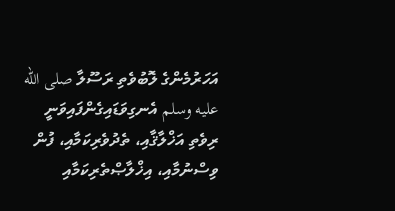އަހަރުމެންގެ ލޮބުވެތި ރަސޫލާ صلى الله عليه وسلم އެނގިވަޑައިގެންފައިވަނީ ރިވެތި އަޚްލާޤާއި، ތެދުވެރިކަމާއި، ފުން ވިސްނުމާއި، އިޚްލާޞްތެރިކަމާއި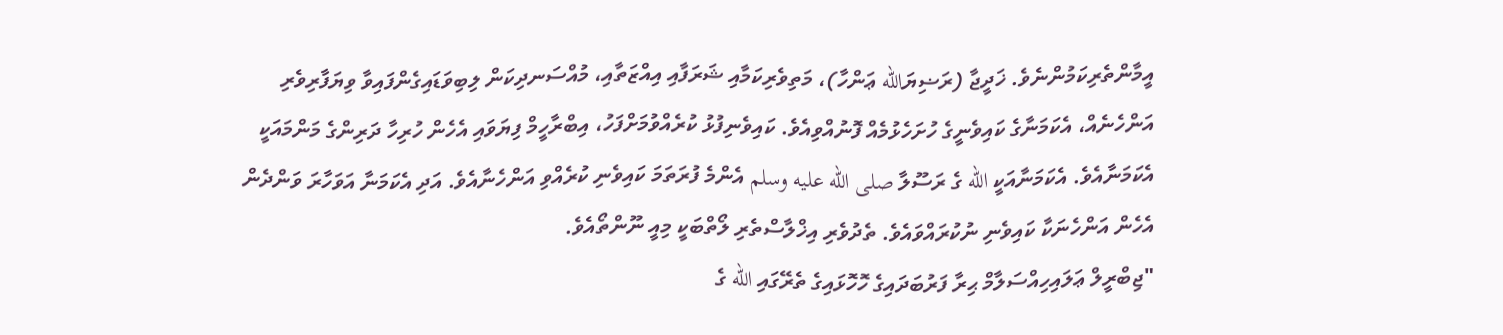އީމާންތެރިކަމުންނެވެ. ޚަދީޖާ (ރަޟިޔަالله ޢަންހާ)، މަތިވެރިކަމާއި ޝަރަފާއި އިއްޒަތާއި، މުއްސަނދިކަން ލިބިވަޑައިގެންފައިވާ ވިޔަފާރިވެރި އަންހެނެއް، އެކަމަނާގެ ކައިވެނީގެ ހުށަހެޅުމެއް ފޮނުއްވިއެވެ. ކައިވެނިފުޅު ކުރެއްވުމަށްފަހު، އިބްރާހީމް ފިޔަވައި އެހެން ހުރިހާ ދަރިންގެ މަންމައަކީ އެކަމަނާއެވެ. އެކަމަނާއަކީ الله ގެ ރަސޫލާ صلى الله عليه وسلم އެންމެ ފުރަތަމަ ކައިވެނި ކުރެއްވި އަންހެނާއެވެ. އަދި އެކަމަނާ އަވަހާރަ ވަންދެން އެހެން އަންހެނަކާ ކައިވެނި ނުކުރައްވައެވެ. ތެދުވެރި އިޚްލާސްތެރި ލޯތްބަކީ މިއީ ނޫންތޯއެވެ.
"ޖިބްރީލް ޢަލައިހިއްސަލާމް ޙިރާ ފަރުބަދައިގެ ހޮހޮޅައިގެ ތެރޭގައި الله ގެ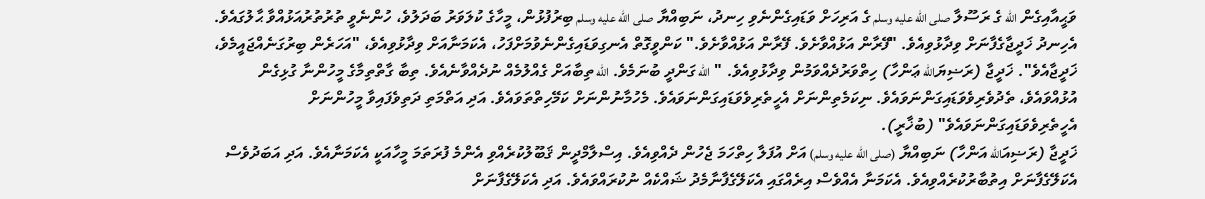ވަޙީއާއިގެން الله ގެ ރަސޫލާ صلى الله عليه وسلم ގެ އަރިހަށް ވަޑައިގެންނެވި ހިނދު، ނަބިއްޔާ صلى الله عليه وسلم ބިރުފުޅުން، މީހާގެ ކުލަވަރު ބަދަލުވެ، ހުންނެވީ ތުރުތުރުއަޅުއްވާ ޙާލުގައެވެ. އެހިނދު ޚަދީޖާގެފާނަށް ވިދާޅުވިއެވެ. "ފޭރާން އަޅުއްވާށެވެ. ފޭރާން އަޅުއްވާށެވެ." ކަންވީގޮތް އެނގިވަޑައިގެންނެވުމަށްފަހު، އެކަމަނާއަށް ވިދާޅުވިއެވެ، "އަހަރެން ބިރުގަނެއްޖައީމެވެ، ޚަދީޖާއެވެ". ޚަދީޖާ (ރަޟިޔަالله ޢަންހާ) ހިތްވަރުދެއްވަމުން ވިދާޅުވިއެވެ. " الله ގަންދީ ބުނަމެވެ. الله ތިބާއަށް ގެއްލުމެއް ނުދެއްވާނެއެވެ. ތިބާ ގާތްތިމާގެ މީހުންނާ ގުޅިގެން އުޅުއްވައެވެ، ތެދުވެރިވެވަޑައިގަންނަވައެވެ. ނިކަމެތިންނަށް އެހީތެރިވެވަޑައިގަންނަވައެވެ. މެހުމާނުންނަށް ކަމޭހިތްތަވައެވެ. އަދި އަތްމަތި ދަތިވެފައިވާ މީހުންނަށް އެހީތެރިވެވަޑައިގަންނަވައެވެ" (ބުޚާރީ).
ޚަދީޖާ (ރަޟިއަالله އަންހާ) ނަބިއްޔާ (صلى الله عليه وسلم) އަށް އުފަލާ ހިތްހަމަ ޖެހުން ދެއްވިއެވެ. އިސްލާމްދީން ޤަބޫލުކުރެއްވި އެންމެ ފުރަތަމަ މީހާއަކީ އެކަމަނާއެވެ. އަދި އަބަދުވެސް އެކަލޭގެފާނަށް އިތުބާރުކުރެއްވިއެވެ. އެކަމަނާ އެއްވެސް އިރެއްގައި އެކަލޭގެފާނާމެދު ޝައްކެއް ނުކުރައްވައެވެ. އަދި އެކަލޭގެފާނަށް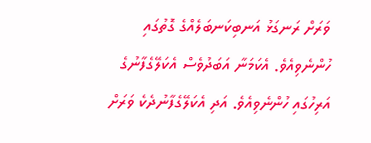ވަރަށް ރަނގަޅު އަނބިކަނބަލެއްގެ ގޮތުގައި ހުންނެވިއެވެ. އެކަމަނާ އަބަދުވެސް އެކަލޭގެފާނުގެ އަރިހުގައި ހުންނެވިއެވެ. އަދި އެކަލޭގެފާނުދެކެ ވަރަށް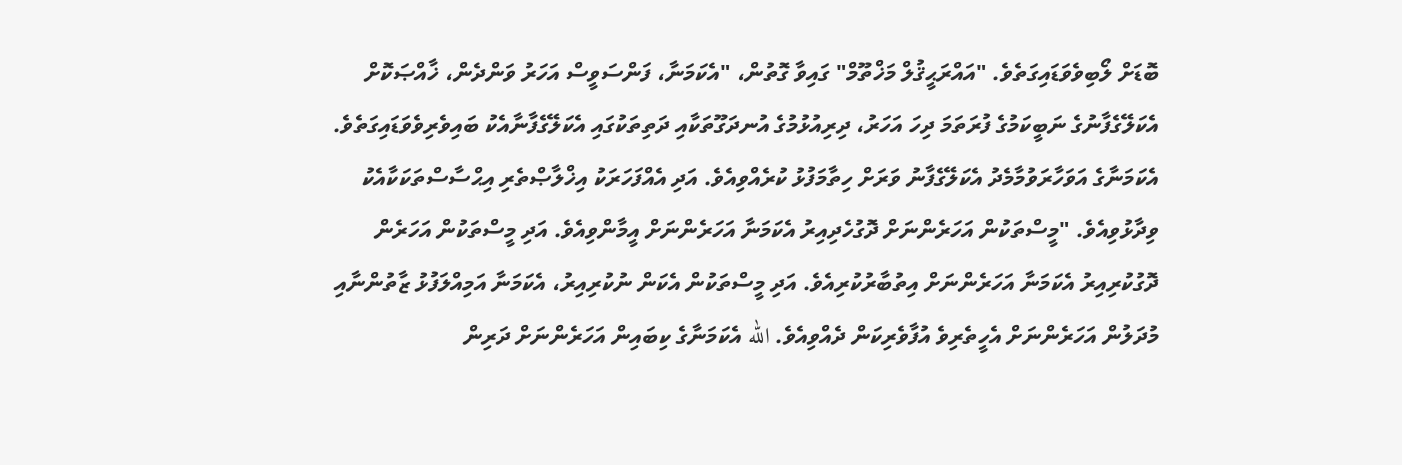ބޮޑަށް ލޯބިވެވަޑައިގަތެވެ. "އައްރަޙީޤުލް މަޚްތޫމް" ގައިވާ ގޮތުން، "އެކަމަނާ، ފަންސަވީސް އަހަރު ވަންދެން، ޚާއްޞަކޮށް އެކަލޭގެފާނުގެ ނަބީކަމުގެ ފުރަތަމަ ދިހަ އަހަރު، ދިރިއުޅުމުގެ އުނދަގޫތަކާއި ދަތިތަކުގައި އެކަލޭގެފާނާއެކު ބައިވެރިވެވަޑައިގަތެވެ.
އެކަމަނާގެ އަވަހާރަވުމާމެދު އެކަލޭގެފާނު ވަރަށް ހިތާމަފުޅު ކުރެއްވިއެވެ. އަދި އެއްފަހަރަކު އިޚްލާޞްތެރި އިޙްސާސްތަކަކާއެކު ވިދާޅުވިއެވެ. "މީސްތަކުން އަހަރެންނަށް ދޮގުހެދިއިރު އެކަމަނާ އަހަރެންނަށް އީމާންވިއެވެ. އަދި މީސްތަކުން އަހަރެން ދޮގުކުރިއިރު އެކަމަނާ އަހަރެންނަށް އިތުބާރުކުރިއެވެ. އަދި މީސްތަކުން އެކަން ނުކުރިއިރު، އެކަމަނާ އަމިއްލަފުޅު ޒާތުންނާއި މުދަލުން އަހަރެންނަށް އެހީތެރިވެ އުފާވެރިކަން ދެއްވިއެވެ. الله އެކަމަނާގެ ކިބައިން އަހަރެންނަށް ދަރިން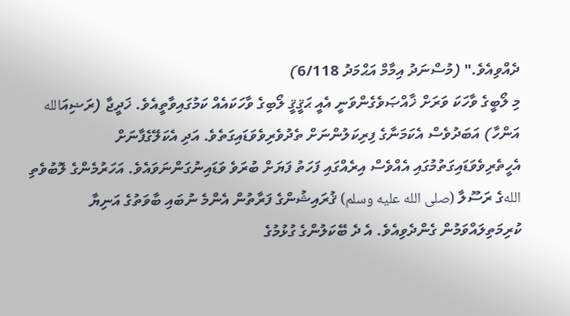ދެއްވިއެވެ." (މުސްނަދު އިމާމް އަޙްމަދު 6/118)
މި ލޯބީގެ ވާހަކަ ވަރަށް ޚާއްޞަވެގެންވަނީ އެއީ ޙަޤީޤީ ލޯބިގެ ވާހަކައެއް ކަމުގައިވާތީއެވެ. ޚަދީޖާ (ރަޟިއަالله އަންހާ) އަބަދުވެސް އެކަމަނާގެ ފިރިކަލުންނަށް ތެދުވެރިވެވަޑައިގަތެވެ. އަދި އެކަލޭގެފާނަށް އެހީތެރިވެވަޑައިގަތުމުގައި އެއްވެސް އިރެއްގައި ފަހަތު ފަޔަށް ބުރަވެ ވަޑައިނުގަންނަވައެވެ. އަހަރުމެންގެ ލޮބުވެތި اللهގެ ރަސޫލާ (صلى الله عليه وسلم) ޤުރައިޝުންގެ ފަރާތުން އެންމެ ނުބައި ބާވަތުގެ އަނިޔާ ކުރިމަތިލައްވަމުން ގެންދެވިއެވެ. އެ ދެ ބޭކަލުންގެ ގުޅުމުގެ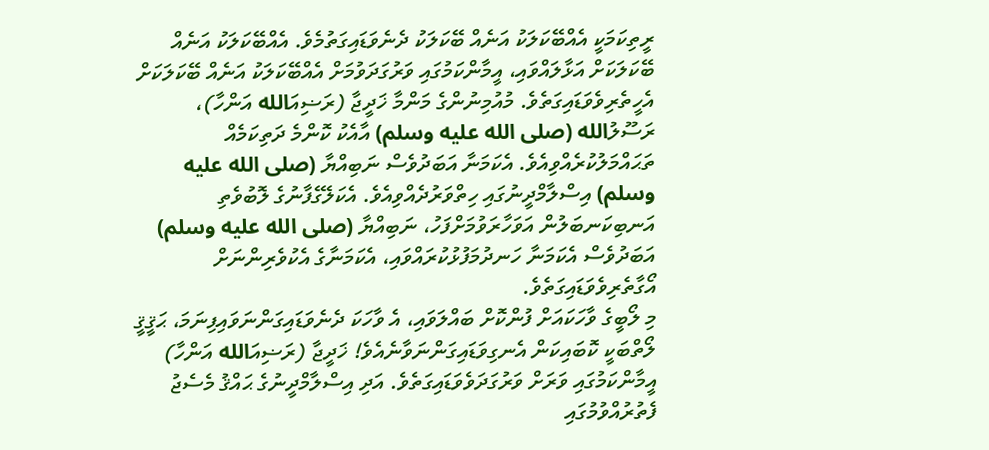ރީތިކަމަކީ އެއްބޭކަލަކު އަނެއް ބޭކަލަކު ދެނެވަޑައިގަތުމެވެ. އެއްބޭކަލަކު އަނެއް ބޭކަލަކަށް އަޅާލައްވައި، އީމާންކަމުގައި ވަރުގަދަވުމަށް އެއްބޭކަލަކު އަނެއް ބޭކަލަކަށް އެހީތެރިވެވަޑައިގަތެވެ. މުއުމިނުންގެ މަންމާ ޚަދީޖާ (ރަޟިއަالله އަންހާ)، ރަސޫލުالله (صلى الله عليه وسلم) އާއެކު ކޮންމެ ދަތިކަމެއް ތަޙައްމަލުކުރެއްވިއެވެ. އެކަމަނާ އަބަދުވެސް ނަބިއްޔާ (صلى الله عليه وسلم) އިސްލާމްދީނުގައި ހިތްވަރުދެއްވިއެވެ. އެކަލޭގެފާނުގެ ލޮބުވެތި އަނބިކަނބަލުން އަވަހާރަވުމަށްފަހު، ނަބިއްޔާ (صلى الله عليه وسلم) އަބަދުވެސް އެކަމަނާ ހަނދުމަފުޅުކުރައްވައި، އެކަމަނާގެ އެކުވެރިންނަށް އޯގާތެރިވެވަޑައިގަތެވެ.
މި ލޯބީގެ ވާހަކައަށް ފުންކޮށް ބައްލަވައި، އެ ވާހަކަ ދެނެވަޑައިގަންނަވައިފިނަމަ، ޙަޤީޤީ ލޯތްބަކީ ކޮބައިކަން އެނގިވަޑައިގަންނަވާނެއެވެ! ޚަދީޖާ (ރަޟިއަالله އަންހާ) އީމާންކަމުގައި ވަރަށް ވަރުގަދަވެވަޑައިގަތެވެ. އަދި އިސްލާމްދީނުގެ ޙައްޤު މެސެޖު ފެތުރުއްވުމުގައި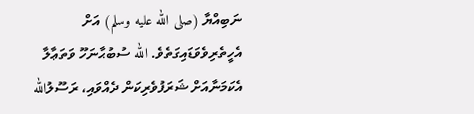ނަބިއްޔާ (صلى الله عليه وسلم) އަށް އެހީތެރިވެވަޑައިގަތެވެ. الله ސުބުޙާނަހޫ ވަތަޢާލާ އެކަމަނާއަށް ޝަރަފުވެރިކަން ދެއްވައި، ރަސޫލުالله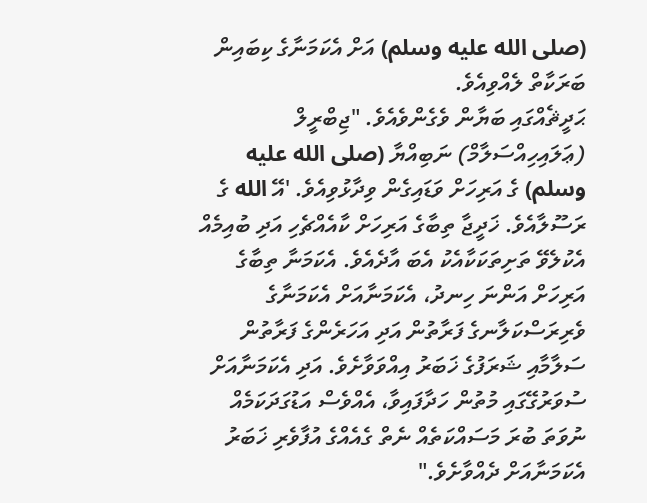(صلى الله عليه وسلم) އަށް އެކަމަނާގެ ކިބައިން ބަރަކާތް ލެއްވިއެވެ.
ޙަދީޘެއްގައި ބަޔާން ވެގެންވެއެވެ. "ޖިބްރީލް (ޢަލައިހިއްސަލާމް) ނަބިއްޔާ (صلى الله عليه وسلم) ގެ އަރިހަށް ވަޑައިގެން ވިދާޅުވިއެވެ. 'އޭ الله ގެ ރަސޫލާއެވެ. ޚަދީޖާ ތިބާގެ އަރިހަށް ކާއެއްޗެހި އަދި ބުއިމެއް އެކުލެވޭ ތަށިތަކަކާއެކު އެބަ އާދެއެވެ. އެކަމަނާ ތިބާގެ އަރިހަށް އަންނަ ހިނދު، އެކަމަނާއަށް އެކަމަނާގެ ވެރިރަސްކަލާނގެ ފަރާތުން އަދި އަހަރެންގެ ފަރާތުން ސަލާމާއި ޝަރަފުގެ ޚަބަރު އިއްވަވާށެވެ. އަދި އެކަމަނާއަށް ސުވަރުގޭގައި މުތުން ހަދާފައިވާ، އެއްވެސް އަޑުގަދަކަމެއް ނުވަތަ ބުރަ މަސައްކަތެއް ނެތް ގެއެއްގެ އުފާވެރި ޚަބަރު އެކަމަނާއަށް ދެއްވާށެވެ."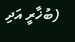(ބުޚާރީ އަދި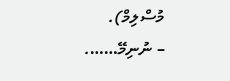މުސްލިމް).
– ނުނިމޭ…….